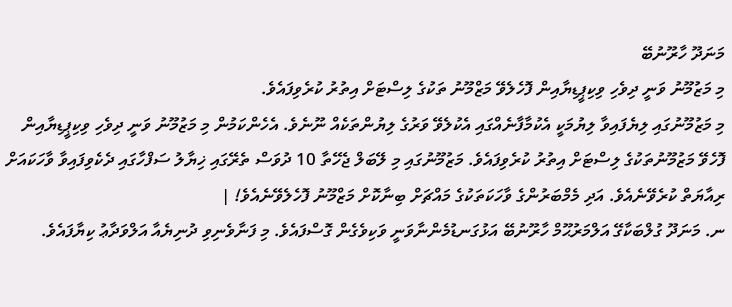މަނަދޫ ހާރޫނުބޭ
މި މަޒުމޫނު ވަނީ ދިވެހި ވިކިޕީޑިޔާއިން ފޮހެލެވޭ މަޒްމޫނު ތަކުގެ ލިސްޓަށް އިތުރު ކުރެވިފައެވެ.
މި މަޒުމޫނުގައި ލިޔެފައިވާ ލިޔުމަކީ އެކުމާފާނެއްގައި އެކުލެވޭ ވަރުގެ ލިޔުންތަކެއް ނޫނެވެ. އެހެންކަމުން މި މަޒުމޫނު ވަނީ ދިވެހި ވިކިޕީޑިޔާއިން ފޮހެވޭ މަޒުމޫނުތަކުގެ ލިސްޓަށް އިތުރު ކުރެވިފައެވެ. މަޒުމޫނުގައި މި ލޭބަލް ޖެހޭތާ 10 ދުވަސް ތެރޭގައި ޚިޔާލު ސަފްހާގައި ދެކެވިފައިވާ ވާހަކައަށް ރިއާޔަތް ކުރެވޭނެއެވެ. އަދި މެމްބަރުންގެ ވާހަކަތަކުގެ މައްޗަށް ބިނާކޮށް މަޒްމޫނު ފޮހެލެވޭނެއެވެ! |
ނ. މަނަދޫ ގުލްބަކާގޭ އަލްމަރުޙޫމް ހާރޫނުބޭ އަޅުގަނޑުމެންނާވަނީ ވަކިވެގެން ގޮސްފައެވެ. މި ފަނާވެނިވި ދުނިޔެއާ އަލްވަދާޢު ކިޔާފައެވެ.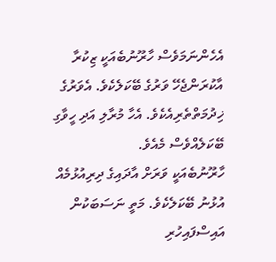އެހެންނަމަވެސް ހާރޫނުބެއަކީ ޒިކުރާ އާކުރަންޖެހޭ ވަރުގެ ބޭކަލެކެވެ. އެވަރުގެ ޚިދުމަތްތެރިއެކެވެ. އެހާ މުރާލި އަދި ހީވާގި ބޭކަލެއްވެސް މެއެވެ.
ހާރޫނުބެއަކީ ވަރަށް އާދައިގެ ދިރިއުޅުމެއް އުޅުނު ބޭކަލެކެވެ. މަތީ ނަސަބަކުން އައިސްފައިހުރި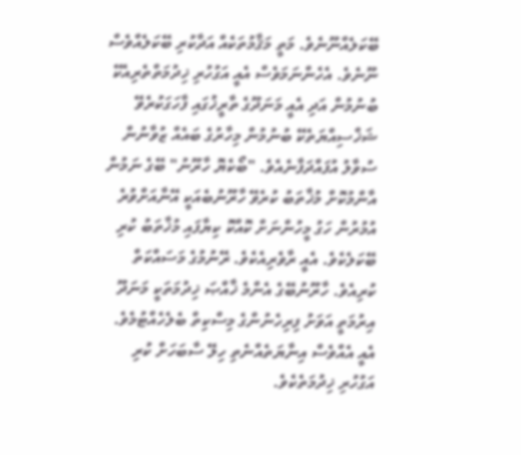ބޭކަލެއްނޫނެވެ. މަތީ މަޤާމުތަކެއް އަދާކުރި ބޭކަލެއްވެސް ނޫނެވެ. އެހެންނަމަވެސް އެއީ އަގުހުރި ޚިދުމަތްތެރިއެކޭ ބުނުމުން އަދި އެއީ މަނަދޫގެ ތާރީޚުގައި ފާހަގަކުރެވޭ ޝަޚްސިއްޔަތެކޭ ބުނުމުން މިހާރުގެ ބައެއް ޒުވާނުން ސުވާލު އުފައްދަފާނެއެވެ. "ބޯކެޔޮ ހާރޫނު" ބޭގެ ނަމުން އާންމުކޮށް މުޚާތަބު ކުރެވޭ ހާރޫނުބެއަކީ އޭނާއަށްވުރެ އުމުރުން ހަގު މީހުންނަށް ކޮއްކޮ ކިޔާފައި މުޚާތަބު ކުރި ބޭކަލެކެވެ. އެއީ ރާވެރިއެކެވެ. ރޭނުމުގެ މަސައްކަތް ކުރިއެވެ. ހާރޫނުބޭގެ އެންމެ ޚާއްޞަ ޚިދުމަތަކީ މަނަދޫ އިރުމަތީ އަވަށު ފިރިހެނުންގެ މިސްކިތް ބެލެހެއްޓުމެވެ. އެއީ އެއްވެސް އިނާޔަތެއްނެތި ހިލޭ ސާބަހަށް ކުރި އަގުހުރި ޚިދުމަތެކެވެ.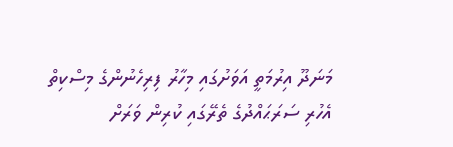މަނަދޫ އިރުމަތީ އަވަށުގައި މިހާރު ފިރިހެނުންގެ މިސްކިތް އެހުރި ސަރަޙައްދުގެ ތެރޭގައި ކުރިން ވަރަށް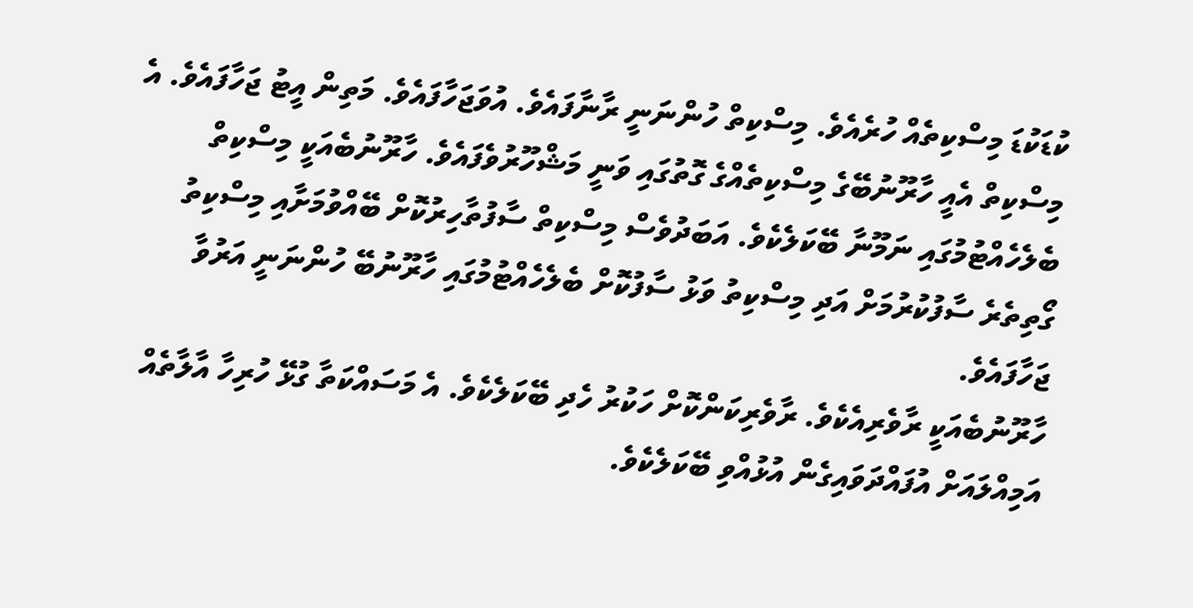ކުޑަކުޑަ މިސްކިތެއް ހުރެއެވެ. މިސްކިތް ހުންނަނީ ރާނާފައެވެ. އުވަޖަހާފައެވެ. މަތިން އީޓު ޖަހާފައެވެ. އެ މިސްކިތް އެއީ ހާރޫނުބޭގެ މިސްކިތެއްގެ ގޮތުގައި ވަނީ މަޝްހޫރުވެފައެވެ. ހާރޫނުބެއަކީ މިސްކިތް ބެލެހެއްޓުމުގައި ނަމޫނާ ބޭކަލެކެވެ. އަބަދުވެސް މިސްކިތް ސާފުތާހިރުކޮށް ބޭއްވުމަށާއި މިސްކިތު ގޯތިތެރެ ސާފުކުރުމަށް އަދި މިސްކިތު ވަޅު ސާފުކޮށް ބެލެހެއްޓުމުގައި ހާރޫނުބޭ ހުންނަނީ އަރުވާ ޖަހާފައެވެ.
ހާރޫނުބެއަކީ ރާވެރިއެކެވެ. ރާވެރިކަންކޮށް ހަކުރު ހެދި ބޭކަލެކެވެ. އެ މަސައްކަތާ ގުޅޭ ހުރިހާ އާލާތެއް އަމިއްލައަށް އުފައްދަވައިގެން އުޅުއްވި ބޭކަލެކެވެ.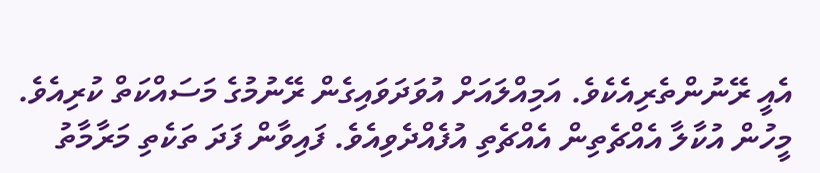އެއީ ރޭނުންތެރިއެކެވެ. އަމިއްލައަށް އުވަދަވައިގެން ރޭނުމުގެ މަސައްކަތް ކުރިއެވެ. މީހުން އުކާލާ އެއްޗެތިން އެއްޗެތި އުފެއްދެވިއެވެ. ފައިވާން ފަދަ ތަކެތި މަރާމާތު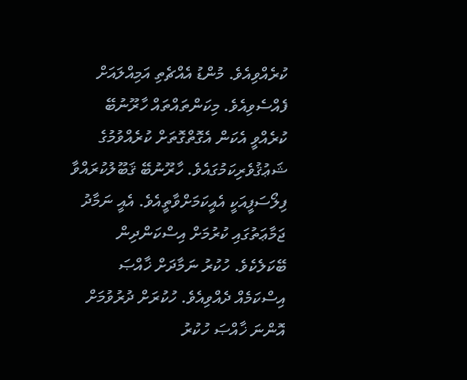ކުރެއްވިއެވެ. މުންޑު އެއްޗެތި އަމިއްލައަށް ފެއްސެވިއެވެ. މިކަންތައްތައް ހާރޫނުބޭ ކުރެއްވީ އެކަން އެގޮތްގޮތަށް ކުރެއްވުމުގެ ޝަޢުޤުވެރިކަމުގައެވެ. ހާރޫނުބޭ ޤަބޫލުކުރައްވާ ފިލޯސަފީއަކީ އެއީކަމަށްވާތީއެވެ. އެއީ ނަމާދު ޖަމާޢަތުގައި ކުރުމަށް އިސްކަންދިން ބޭކަލެކެވެ. ހުކުރު ނަމާދަށް ޚާއްޞަ އިސްކަމެއް ދެއްވިއެވެ. ހުކުރަށް ދުރުވުމަށް އޮންނަ ޚާއްޞަ ހުކުރު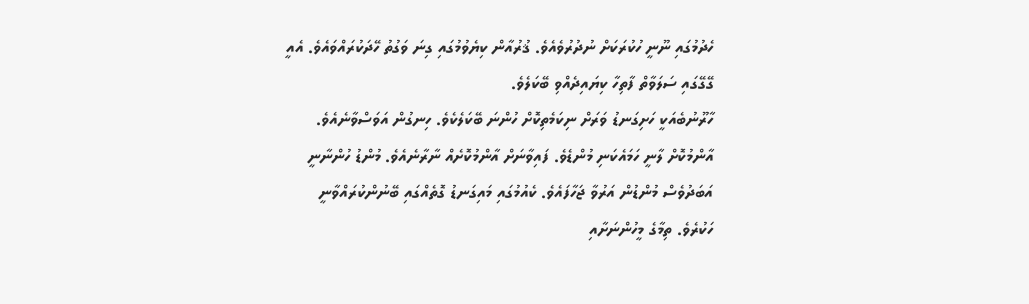ހެދުމުގައި ނޫނީ ހުކުރަކަށް ނުދުރުވެއެވެ. ޤުރުއާން ކިޔެވުމުގައި ގިނަ ވަގުތު ހޭދަކުރައްވައެވެ. އެއީ ގޭގޭގައި ސަލަވާތް ފާތިހާ ކިޔައިދެއްވި ބޭކަލެވެ.
ހާރޫނުބެއަކީ ހަށިގަނޑު ވަރަށް ނިކަމެތިކޮށް ހުންނަ ބޭކަލެކެވެ. ހިނގުން އަވަސްވާނެއެވެ. އާންމުކޮށް ލާނީ ހަމައެކަނި މުންޑެވެ. ފައިވާނަށް އާންމުކޮށެއް ނާރާނެއެވެ. މުންޑު ހުންނާނީ އަބަދުވެސް މުންޑުން އަރުވާ ޖަހާފައެވެ. ކެއުމުގައި މައިގަނޑު ގޮތެއްގައި ބޭނުންކުރައްވާނީ ހަކުރެވެ. ތިމާގެ މީހުންނަށާއި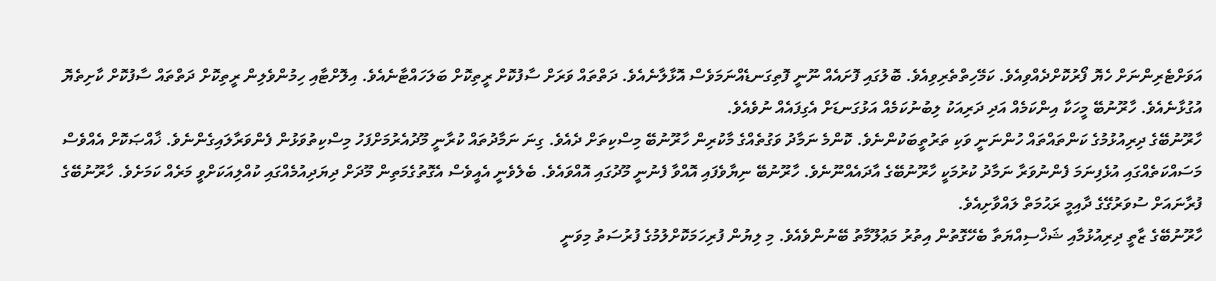އަވަށްޓެރިންނަށް ހެޔޮ ފޯރުކޮށްދެއްވިއެވެ. ކަމޭހިތްތެރިވިއެވެ. ބޮލުގައި ފޮށައެއް ނޫނީ ފޮތިގަނޑެއްނަމަވެސް އޮޅާލާނެއެވެ. ދަތްތައް ވަރަށް ސާފުކޮށް ރީތިކޮށް ބަލަހައްޓާނެއެވެ. އިލޮށްޓާއި ހިމުންވެލިން ރީތިކޮށް ދަތްތައް ސާފުކޮށް ކާށިތެޔޮ އުގުޅާނެއެވެ. ހާރޫނުބޭ މީހަކާ އިންކަމެއް އަދި ދަރިއަކު ލިބުނުކަމެއް އަޅުގަނޑަށް އެގިފައެއް ނުވެއެވެ.
ހާރޫނުބޭގެ ދިރިއުޅުމުގެ ކަންތައްތައް ހުންނަނީ ވަކި ތަރުތީބަކުންނެވެ. ކޮންމެ ނަމާދު ވަގުތެއްގެ މާކުރިން ހާރޫނުބޭ މިސްކިތަށް ދެއެވެ. ގިނަ ނަމާދުތައް ކުރާނީ މޫދުއެރުމަށްފަހު މިސްކިތުވަޅުން ފެންވަރާލައިގެންނެވެ. ޚާއްޞަކޮށް އެއްވެސް މަސައްކަތެއްގައި އުޅެފިނަމަ ފެންނުވަރާ ނަމާދު ކުރުމަކީ ހާރޫނުބޭގެ އާދައެއްނޫނެވެ. ހާރޫނުބޭ ނިޔާވެފައި އޮއްވާ ފެނުނީ މޫދުގައި އޮއްވައެވެ. ބެލެވެނީ އެއީވެސް އެގޮތުގެމަތިން މޫދަށް ދިޔަދިއުމެއްގައި ކުއްލިއަކަށްވީ މަރެއް ކަމަށެވެ. ހާރޫނުބޭގެ ފުރާނައަށް ސުވަރުގޭގެ ދާއިމީ ރަޙުމަތް ލައްވާށިއެވެ.
ހާރޫނުބޭގެ ޒާތީ ދިރިއުޅުމާއި ޝަޚްސިއްޔަތާ ބެހޭގޮތުން އިތުރު މަޢުލޫމާތު ބޭނުންވެއެވެ. މި ލިޔުން ފުރިހަމަކޮށްލުމުގެ ފުރުސަތު މިވަނީ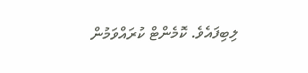ލިބިފައެވެ. ކޮމެންޓް ކުރައްވަމުން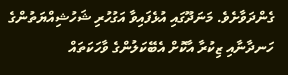ގެންދަވާށެވެ. މަނަދޫގައި އުޅެފައިވާ އަގުހުރި ޝަހުޝިއްޔަތުންގެ ހަނދާނާއި ޒިކުރާ އާކޮށް އެބޭކަލުންގެ ވާހަކަތައް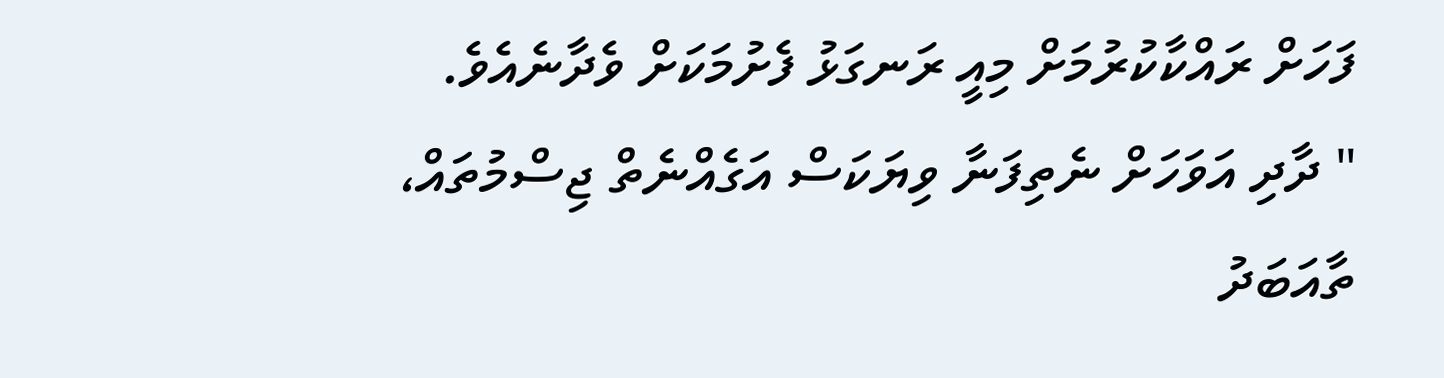ފަހަށް ރައްކާކުރުމަށް މިއީ ރަނގަޅު ފެށުމަކަށް ވެދާނެއެވެ.
" ދާދި އަވަހަށް ނެތިފަނާ ވިޔަކަސް އަގެއްނެތް ޖިސްމުތައް، ތާއަބަދު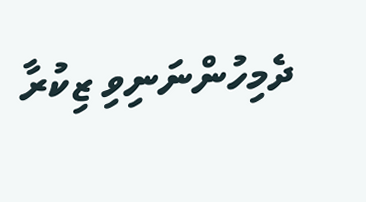ދެމިހުންނަނިވި ޒިކުރާ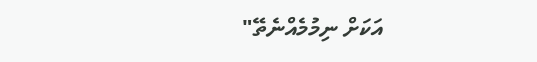އަކަށް ނިމުމެއްނެތޭ"